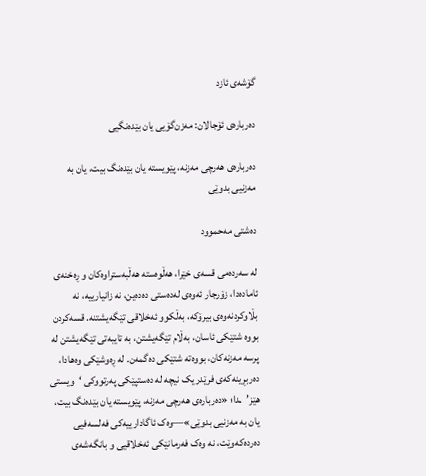گۆشەی ئازد

دەربارەی ئۆجالان: مەزن‌گۆیی یان بێدەنگیی

دەربارەی هەرچی مەزنە، پێویستە یان بێدەنگ بیت، یان بە مەزنیی بدوێی

دەشتی مەحموود

لە سەردەمی قسەی خێرا، هەڵوەستە هەڵبەستراوەکان و ڕەخنەی ئامادەدا، زۆرجار ئەوەی لەدەستی دەدەین، نە زانیارییە، نە بڵاوکردنەوەی بیرۆکە، بەڵکوو ئەخلاقی تێگەیشتنە. قسەکردن بووە شتێکی ئاسان، بەڵام تێگەیشتن، بە تایبەتی تێگەیشتن لە پرسە مەزنەکان، بووەتە شتێکی دەگمەن. لە ڕەوشێکی وەهادا، دەربڕینەکەی فرێدریک نیچە لە دەستپێکی پەرتووکی ‘ویستی هێز’ـدا؛ «دەربارەی هەرچی مەزنە، پێویستە یان بێدەنگ بیت، یان بە مەزنیی بدوێی»—وەک ئاگادارییەکی فەلسەفیی دەردەکەوێت، نە وەک فەرمانێکی ئەخلاقیی و بانگەشەی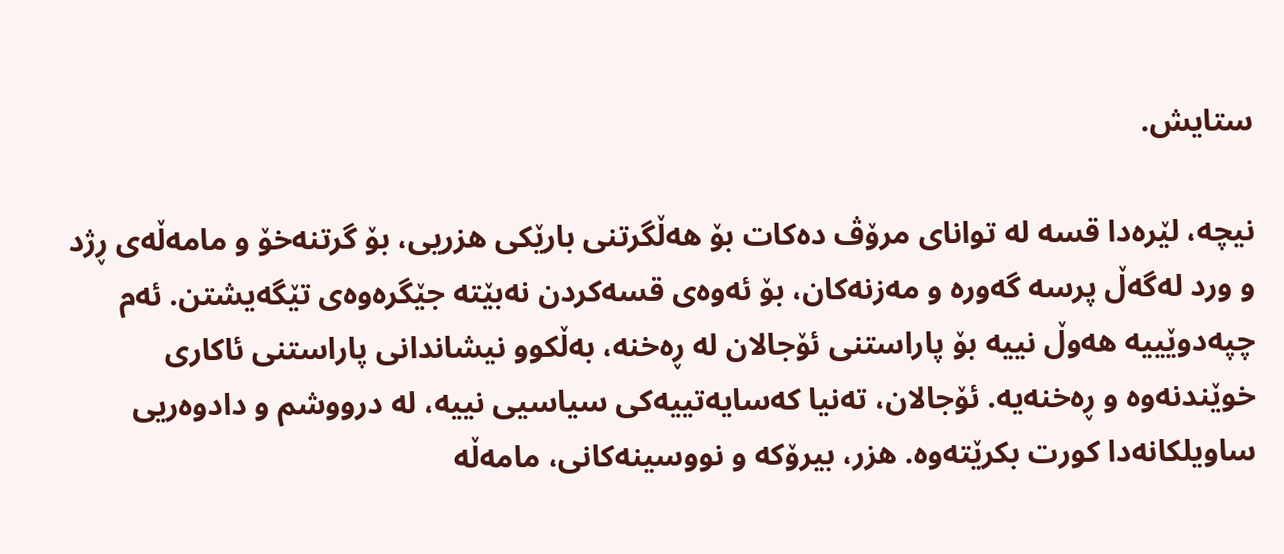ستایش.

نیچە، لێرەدا قسە لە توانای مرۆڤ دەکات بۆ هەڵگرتنی بارێکی هزریی، بۆ گرتنەخۆ و مامەڵەی ڕژد و ورد لەگەڵ پرسە گەورە و مەزنەکان، بۆ ئەوەی قسەکردن نەبێتە جێگرەوەی تێگەیشتن. ئەم چپەدوێییە هەوڵ نییە بۆ پاراستنی ئۆجالان لە ڕەخنە، بەڵکوو نیشاندانی پاراستنی ئاکاری خوێندنەوە و ڕەخنەیە. ئۆجالان، تەنیا کەسایەتییەکی سیاسیی نییە، لە درووشم و دادوەریی ساویلکانەدا کورت بکرێتەوە. هزر، بیرۆکە و نووسینەکانی، مامەڵە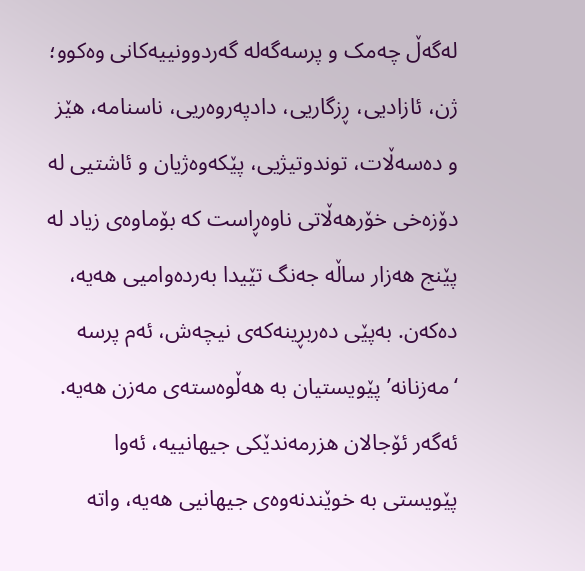لەگەڵ چەمک و پرسەگەلە گەردوونییەکانی وەکوو؛ ژن، ئازادیی، ڕزگاریی، دادپەروەریی، ناسنامە، هێز و دەسەڵات، توندوتیژیی، پێکەوەژیان و ئاشتیی لە دۆزەخی خۆرهەڵاتی ناوەڕاست کە بۆماوەی زیاد لە پێنج هەزار ساڵە جەنگ تێیدا بەردەوامیی هەیە، دەکەن. بەپێی دەربڕینەکەی نیچەش، ئەم پرسە ‘مەزنانە’ پێویستیان بە هەڵوەستەی مەزن هەیە. ئەگەر ئۆجالان هزرمەندێکی جیهانییە، ئەوا پێویستی بە خوێندنەوەی جیهانیی هەیە، واتە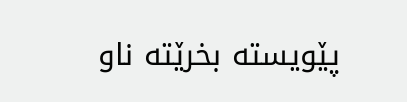پێویستە بخرێتە ناو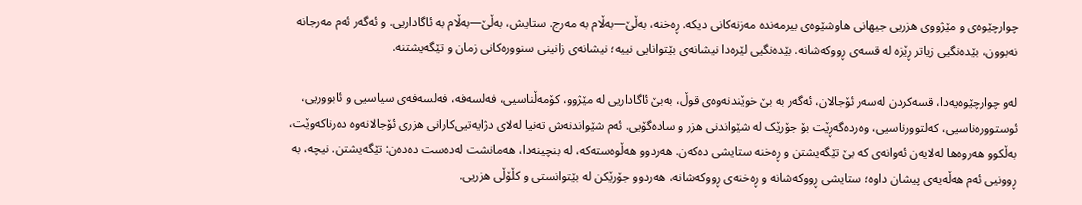چوارچێوەی و مێژووی هزریی جیهانی هاوشێوەی بیرمەندە مەزنەکانی دیکە. ڕەخنە، بەڵێ—بەڵام بە مەرج. ستایش، بەڵێ—بەڵام بە ئاگاداریی. و ئەگەر ئەم مەرجانە نەبوون، بێدەنگیی زیاتر ڕێزە لە قسەی ڕووکەشانە. بێدەنگیی لێرەدا نیشانەی بێتوانایی نییە؛ نیشانەی زانینی سنوورەکانی زمان و تێگەیشتنە.

لەو چوارچێوەیەدا، قسەکردن لەسەر ئۆجالان، ئەگەر بە بێ خوێندنەوەی قوڵ، بەبێ ئاگاداریی لە مێژوو، کۆمەڵناسیی، فەلسەفە، فەلسەفەی سیاسیی و ئابووریی، ئوستوورەناسیی، کەلتوورناسیی، وەردەگەڕێت بۆ جۆرێک لە شێواندنی هزر و سادەگۆیی. ئەم شێواندنەش تەنیا لەلای دژایەتیی‌کارانی هزری ئۆجالانەوە دەرناکەوێت، بەڵکوو هەروەها لەلایەن ئەوانەی کە بێ تێگەیشتن و ڕەخنە ستایشی دەکەن. هەردوو هەڵوەستەکە، لە بنچینەدا، هەمانشت لەدەست دەدەن: تێگەیشتن. نیچە، بە ڕوونیی ئەم هەڵەیەی پیشان داوە؛ ستایشی ڕووکەشانە و ڕەخنەی ڕووکەشانە، هەردوو جۆرێکن لە بێتوانستی و کڵۆڵی هزریی.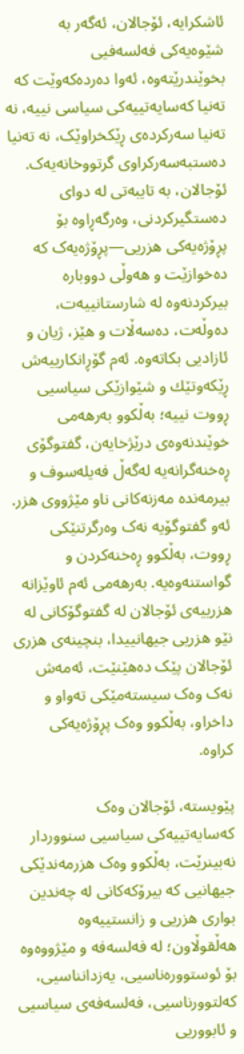ئاشکرایە، ئۆجالان، ئەگەر بە شێوەیەکی فەلسەفیی بخوێندرێتەوە، ئەوا دەردەکەوێت کە تەنیا کەسایەتییەکی سیاسی نییە، نە تەنیا سەرکردەی ڕێکخراوێک، نە تەنیا دەستبەسەرکراوی گرتووخانەیەک. ئۆجالان، بە تایبەتی لە دوای دەستگیرکردنی، وەرگەڕاوە بۆ پڕۆژەیەکی هزریی—پڕۆژەیەک کە دەخوازێت و هەوڵی دووبارە بیرکردنەوە لە شارستانییەت، دەوڵەت، دەسەڵات و هێز، ژیان و ئازادیی بکاتەوە. ئەم گۆڕانکارییەش ڕێکەوتێك و شێوازێکی سیاسیی ڕووت نییە؛ بەڵکوو بەرهەمی خوێندنەوەی درێژخایەن، گفتوگۆی ڕەخنەگرانەیە لەگەڵ فەیلەسوف و بیرمەندە مەزنەکانی ناو مێژووی هزر. ئەو گفتوگۆیە نەک وەرگرتنێکی ڕووت، بەڵکوو ڕەخنەکردن و گواستنەوەیە. بەرهەمی ئەم ئاوێزانە هزرییەی ئۆجالان لە گفتوگۆکانی لە نێو هزریی جیهانییدا، بنچینەی هزری ئۆجالان پێک دەهێنێت، ئەمەش نەک وەک سیستەمێکی تەواو و داخراو، بەڵکوو وەک پڕۆژەیەکی کراوە.

پێویستە، ئۆجالان وەک کەسایەتییەکی سیاسیی سنووردار نەبینرێت، بەڵکوو وەک هزرمەندێکی جیهانیی کە بیرۆکەکانی لە چەندین بواری هزریی و زانستییەوە هەڵقوڵاون؛ لە فەلسەفە و مێژووەوە بۆ ئوستوورەناسیی، یەزدانناسیی، کەلتوورناسیی، فەلسەفەی سیاسیی و ئابووریی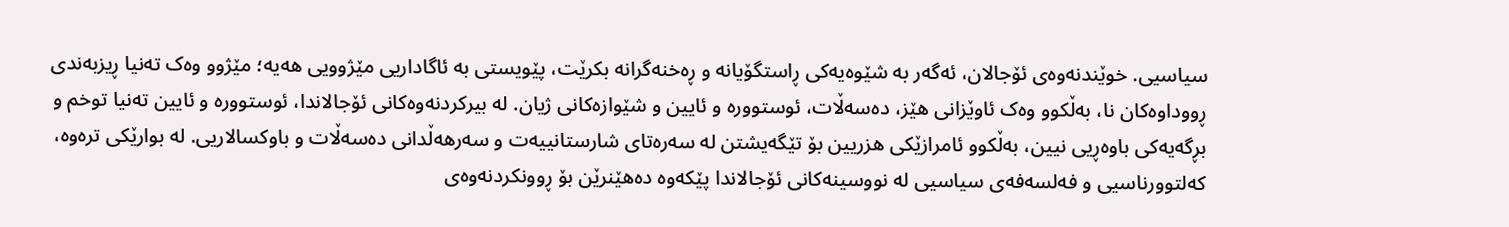سیاسیی. خوێندنەوەی ئۆجالان، ئەگەر بە شێوەیەکی ڕاستگۆیانە و ڕەخنەگرانە بکرێت، پێویستی بە ئاگاداریی مێژوویی هەیە؛ مێژوو وەک تەنیا ڕیزبەندی ڕووداوەکان نا، بەڵکوو وەک ئاوێزانی هێز، دەسەڵات، ئوستوورە و ئایین و شێوازەکانی ژیان. لە بیرکردنەوەکانی ئۆجالاندا، ئوستوورە و ئایین تەنیا توخم و بڕگەیەکی باوەڕیی نیین، بەڵکوو ئامرازێکی هزریین بۆ تێگەیشتن لە سەرەتای شارستانییەت و سەرهەڵدانی دەسەڵات و باوکسالاریی. لە بوارێکی ترەوە، کەلتوورناسیی و فەلسەفەی سیاسیی لە نووسینەکانی ئۆجالاندا پێکەوە دەهێنرێن بۆ ڕوونکردنەوەی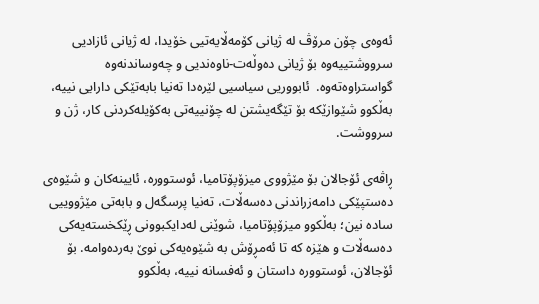ئەوەی چۆن مرۆڤ لە ژیانی کۆمەڵایەتیی خۆیدا، لە ژیانی ئازادیی سرووشتییەوە بۆ ژیانی دەوڵەت-ناوەندیی و چەوساندنەوە گواستراوەتەوە.  ئابووریی سیاسیی لێرەدا تەنیا بابەتێکی دارایی نییە، بەڵکوو شێوازێکە بۆ تێگەیشتن لە چۆنییەتی بەکۆیلەکردنی کار، ژن و سرووشت.

ڕاڤەی ئۆجالان بۆ مێژووی میزۆپۆتامیا، ئوستوورە، ئایینەکان و شێوەی دەستپێکی دامەزراندنی دەسەڵات، تەنیا پرسگەل و بابەتی مێژووییی سادە نین؛ بەڵکوو میزۆپۆتامیا، شوێنی لەدایکبوونی ڕێکخستەیەکی دەسەڵات و هێزە کە تا ئەمڕۆش بە شێوەیەکی نوێ بەردەوامە. بۆ ئۆجالان، ئوستوورە داستان و ئەفسانە نییە، بەڵکوو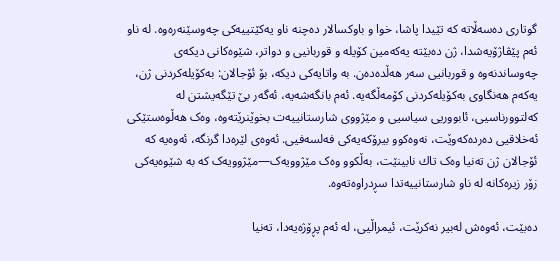گوتاری دەسەڵاتە کە تێیدا پاشا، خوا و باوکسالار دەچنە ناو یەکێتییەکی چەوسێنەرەوە. لە ناو ئەم پێڤاژۆیەشدا، ژن دەبێتە یەکەمین کۆیلە و قوربانیی و دواتر، شێوەکانی دیکەی چەوساندنەوە و قوربانیی سەر هەڵدەدەن. بە واتایەکی دیکە، بۆ ئۆجالان: بەکۆیلەکردنی ژن، یەکەم هەنگاوی بەکۆیلەکردنی کۆمەڵگەیە. ئەم بانگەشەیە، ئەگەر بێ تێگەیشتن لە کەلتوورناسیی، ئابووریی سیاسیی و مێژووی شارستانییەت بخوێنرێتەوە، وەک هەڵوەستێکی ئەخلاقیی دەردەکەوێت، نەوەکوو بیرۆکەیەکی فەلسەفیی. ئەوەی لێرەدا گرنگە، ئەوەیە کە ئۆجالان ژن تەنیا وەک تاك نابینێت، بەڵکوو وەک مێژوویەک—مێژوویەک کە بە شێوەیەکی زۆر زیرەکانە لە ناو شارستانییەتدا سڕدراوەتەوە.

دەبێت، ئەوەش لەبیر نەکرێت، ئیمراڵیی، لە ئەم پڕۆژەیەدا، تەنیا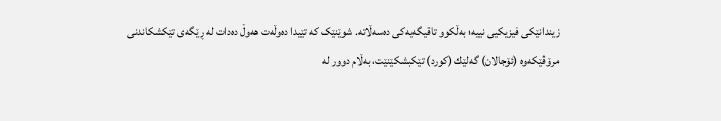زیندانێکی فیزیکیی نییە؛ بەڵکوو تاقیگەیەکی دەسەڵاتە. شوێنێک کە تێیدا دەوڵەت هەوڵ دەدات لە ڕێگەی تێکشكاندنی مرۆڤێکەوە (ئۆجالان) گەلێك (کورد) تێکبشکێنێت، بەڵام دوور لە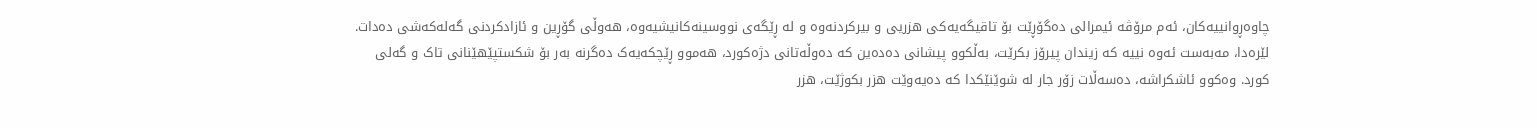چاوەڕوانییەکان، ئەم مرۆڤە ئیمرالی دەگۆڕێت بۆ تاقیگەیەکی هزریی و بیرکردنەوە و لە ڕێگەی نووسینەکانیشیەوە، هەوڵی گۆڕین و ئازادکردنی گەلەکەشی دەدات. لێرەدا، مەبەست ئەوە نییە کە زیندان پیرۆز بکرێت، بەڵکوو پیشانی دەدەین کە دەوڵەتانی دژەکورد، هەموو ڕێچکەیەک دەگرنە بەر بۆ شکستپێهێنانی تاک و گەلی کورد. وەکوو ئاشکراشە، دەسەڵات زۆر جار لە شوێنێکدا کە دەیەوێت هزر بکوژێت، هزر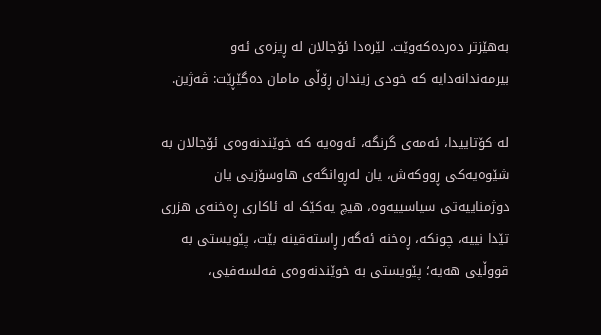بەهێزتر دەردەکەوێت. لێرەدا ئۆجالان لە ڕیزەی ئەو بیرمەندانەدایە کە خودی زیندان ڕۆڵی مامان دەگێڕێت: ڤەژین.

لە کۆتاییدا، ئەمەی گرنگە، ئەوەیە کە خوێندنەوەی ئۆجالان بە شێوەیەکی ڕووکەش، یان لەڕوانگەی هاوسۆزیی یان دوژمناییەتی سیاسییەوە، هیچ یەکێک لە ئاکاری ڕەخنەی هزری تێدا نییە، چونکە، ڕەخنە ئەگەر ڕاستەقینە بێت، پێویستی بە قووڵیی هەیە؛ پێویستی بە خوێندنەوەی فەلسەفیی،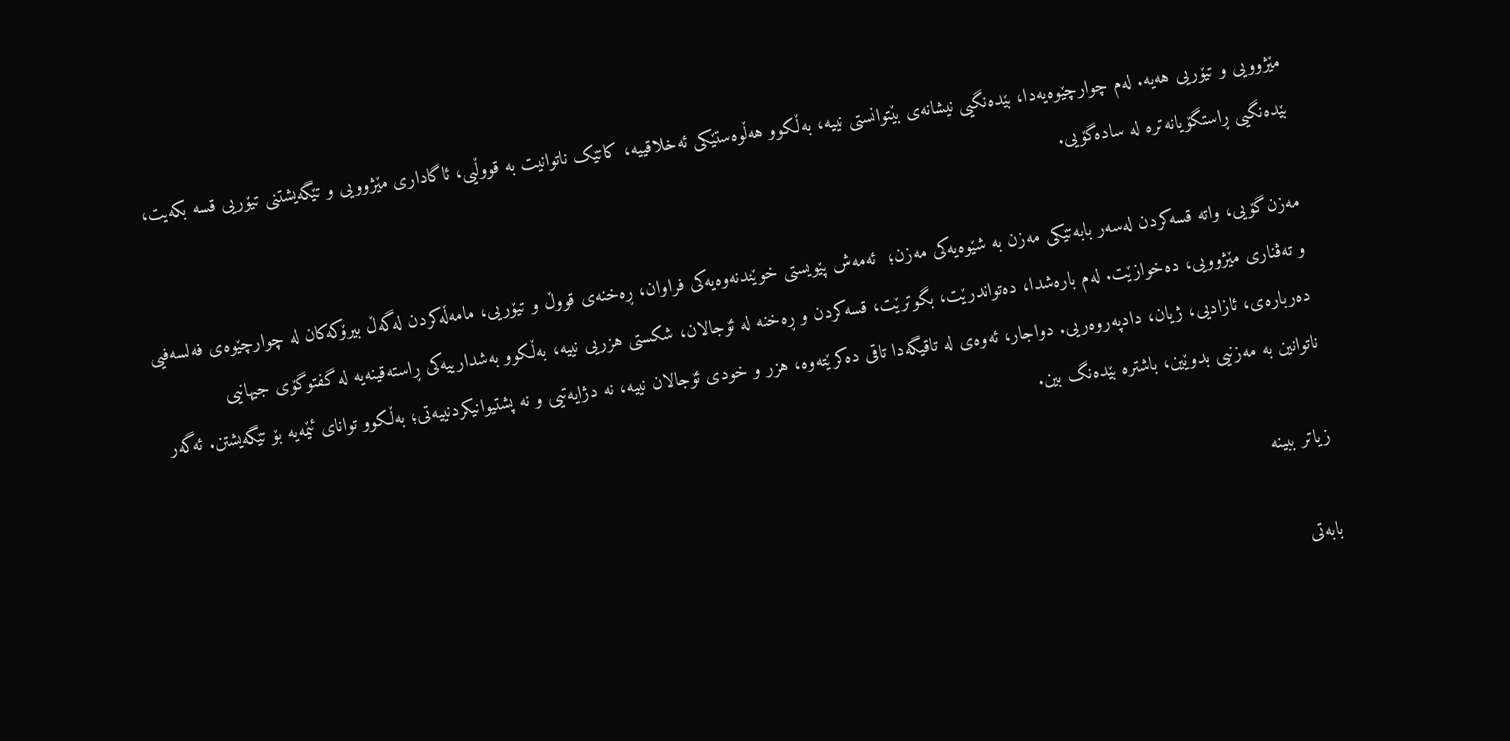مێژوویی و تیۆریی هەیە. لەم چوارچێوەیەدا، بێدەنگیی نیشانەی بێتوانستی نییە، بەڵکوو هەڵوەستێکی ئەخلاقییە، کاتێک ناتوانیت بە قووڵیی، ئاگاداری مێژوویی و تێگەیشتنی تیۆریی قسە بکەیت، بێدەنگیی ڕاستگۆیانەترە لە سادەگۆیی.

مەزن‌گۆیی، واتە قسەکردن لەسەر بابەتێکی مەزن بە شێوەیەکی مەزن؛  ئەمەش پێویستی خوێندنەوەیەکی فراوان، ڕەخنەی قووڵ و تیۆریی، مامەڵەکردن لەگەڵ بیرۆکەکان لە چوارچێوەی فەلسەفیی و تەڤناری مێژوویی، دەخوازێت. لەم بارەشدا، دەتواندرێت، بگوترێت، قسەکردن و ڕەخنە لە ئۆجالان، شکستی هزریی نییە، بەڵکوو بەشدارییەکی ڕاستەقینەیە لە گفتوگۆی جیهانیی دەربارەی، ئازادیی، ژیان، دادپەروەریی. دواجار، ئەوەی لە تاقیگەدا تاقی دەکرێتەوە، هزر و خودی ئۆجالان نییە، نە دژایەتیی و نە پشتیوانیکردنییەتی؛ بەڵكوو توانای ئێمەیە بۆ تێگەیشتن. ئەگەر ناتوانین بە مەزنیی بدوێین، باشترە بێدەنگ بین.

زیاتر ببینە

بابەتی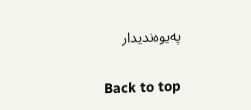پەیوەندیدار

Back to top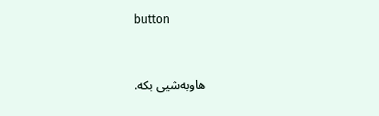button


هاوبەشیی بکە.